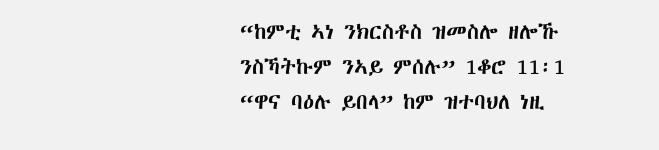“ከምቲ ኣነ ንክርስቶስ ዝመስሎ ዘሎኹ ንስኻትኩም ንኣይ ምሰሉ” 1ቆሮ 11፡1
“ዋና ባዕሉ ይበላ” ከም ዝተባህለ ነዚ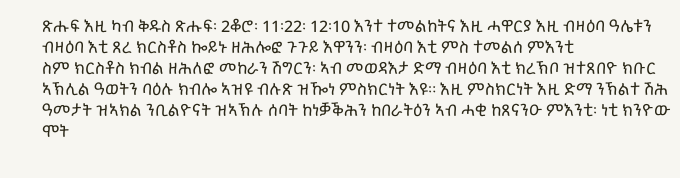ጽሑፍ እዚ ካብ ቅዱስ ጽሑፍ፡ 2ቆሮ፡ 11፡22፡ 12፡10 እንተ ተመልከትና እዚ ሓዋርያ እዚ ብዛዕባ ዓሌቱን ብዛዕባ እቲ ጸረ ክርስቶስ ኰይኑ ዘሕሎፎ ጉጉይ እዋንን፡ ብዛዕባ እቲ ምስ ተመልሰ ምእንቲ
ስም ክርስቶስ ክብል ዘሕለፎ መከራን ሽግርን፡ ኣብ መወዳእታ ድማ ብዛዕባ እቲ ክረኽቦ ዝተጸበዮ ክቡር ኣኽሊል ዓወትን ባዕሉ ክብሎ ኣዝዩ ብሉጽ ዝዀነ ምስክርነት እዩ። እዚ ምስክርነት እዚ ድማ ንኽልተ ሽሕ ዓመታት ዝኣክል ንቢልዮናት ዝኣኽሉ ሰባት ከነቓቕሕን ከበራትዕን ኣብ ሓቂ ከጸናንዑ ምእንቲ፡ ነቲ ክንዮው ሞት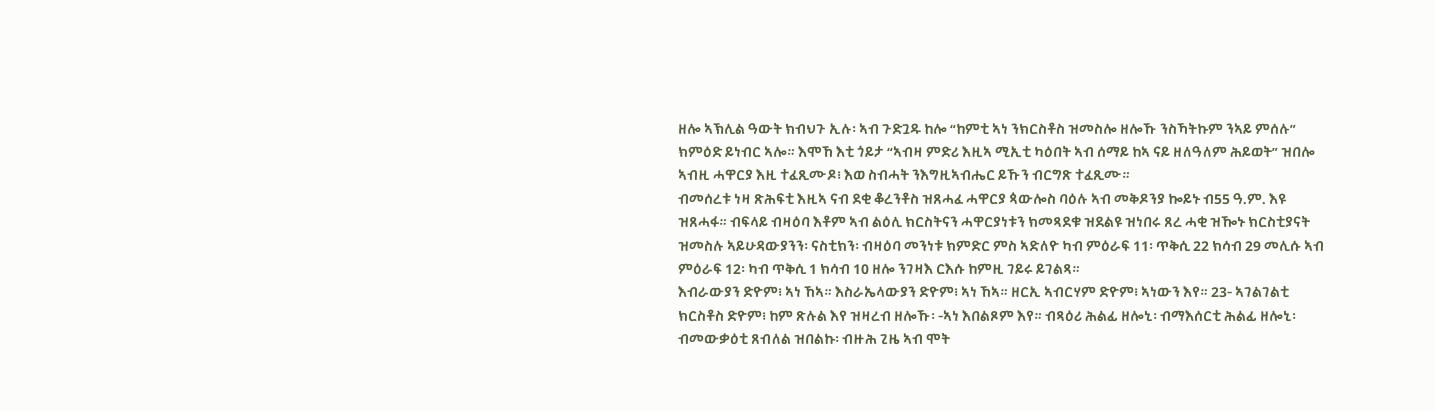ዘሎ ኣኽሊል ዓውት ክብህጉ ኢሉ፡ ኣብ ጉድጓዱ ከሎ “ከምቲ ኣነ ንክርስቶስ ዝመስሎ ዘሎኹ ንስኻትኩም ንኣይ ምሰሉ” ክምዕድ ይነብር ኣሎ። እሞኸ እቲ ጎይታ “ኣብዛ ምድሪ እዚኣ ሚኢቲ ካዕበት ኣብ ሰማይ ከኣ ናይ ዘለዓለም ሕይወት” ዝበሎ ኣብዚ ሓዋርያ እዚ ተፈጺሙዶ፧ እወ ስብሓት ንእግዚኣብሔር ይኹን ብርግጽ ተፈጺሙ።
ብመሰረቱ ነዛ ጽሕፍቲ እዚኣ ናብ ደቂ ቆረንቶስ ዝጸሓፈ ሓዋርያ ጳውሎስ ባዕሉ ኣብ መቅዶንያ ኰይኑ ብ55 ዓ.ም. እዩ ዝጸሓፋ። ብፍላይ ብዛዕባ እቶም ኣብ ልዕሊ ክርስትናን ሓዋርያነቱን ክመጻደቁ ዝደልዩ ዝነበሩ ጸረ ሓቂ ዝዀኑ ክርስቲያናት ዝመስሉ ኣይሁዳውያንን፡ ናስቲክን፡ ብዛዕባ መንነቱ ክምድር ምስ ኣድለዮ ካብ ምዕራፍ 11፡ ጥቅሲ 22 ክሳብ 29 መሊሱ ኣብ ምዕራፍ 12፡ ካብ ጥቅሲ 1 ክሳብ 10 ዘሎ ንገዛእ ርእሱ ከምዚ ገይሩ ይገልጻ።
እብራውያን ድዮም፧ ኣነ ኸኣ። እስራኤላውያን ድዮም፧ ኣነ ኸኣ። ዘርኢ ኣብርሃም ድዮም፧ ኣነውን እየ። 23- ኣገልገልቲ ክርስቶስ ድዮም፧ ከም ጽሉል እየ ዝዛረብ ዘሎኹ፡ -ኣነ እበልጾም እየ። ብጻዕሪ ሕልፊ ዘሎኒ፡ ብማእሰርቲ ሕልፊ ዘሎኒ፡ ብመውቃዕቲ ጸብለል ዝበልኩ፡ ብዙሕ ጊዜ ኣብ ሞት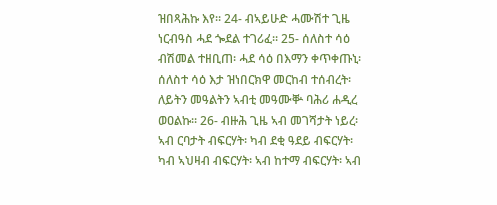ዝበጻሕኩ እየ። 24- ብኣይሁድ ሓሙሽተ ጊዜ ነርብዓስ ሓደ ጐደል ተገሪፈ። 25- ሰለስተ ሳዕ ብሽመል ተዘቢጠ፡ ሓደ ሳዕ በእማን ቀጥቀጡኒ፡ ሰለስተ ሳዕ እታ ዝነበርክዋ መርከብ ተሰብረት፡ ለይትን መዓልትን ኣብቲ መዓሙቝ ባሕሪ ሐዲረ ወዐልኩ። 26- ብዙሕ ጊዜ ኣብ መገሻታት ነይረ፡ ኣብ ርባታት ብፍርሃት፡ ካብ ደቂ ዓደይ ብፍርሃት፡ ካብ ኣህዛብ ብፍርሃት፡ ኣብ ከተማ ብፍርሃት፡ ኣብ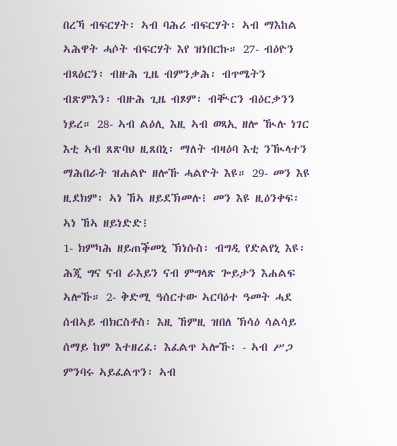በረኻ ብፍርሃት፡ ኣብ ባሕሪ ብፍርሃት፡ ኣብ ማእከል ኣሕዋት ሓሶት ብፍርሃት እየ ዝነበርኩ። 27- ብዕዮን ብጻዕርን፡ ብዙሕ ጊዜ ብምንቃሕ፡ ብጥሜትን ብጽምእን፡ ብዙሕ ጊዜ ብጾም፡ ብቚርን ብዕርቃንን ነይረ። 28- ኣብ ልዕሊ እዚ ኣብ ወጻኢ ዘሎ ዂሉ ነገር እቲ ኣብ ጸጽባህ ዚጸበኒ፡ ማለት ብዛዕባ እቲ ንዂላተን ማሕበራት ዝሐልዮ ዘሎኹ ሓልዮት እዩ። 29- መን እዩ ዚደክም፡ ኣነ ኸኣ ዘይደኽመሉ፧ መን እዩ ዚዕንቀፍ፡ ኣነ ኸኣ ዘይነድድ፧
1- ክምካሕ ዘይጠቕመኒ ኽነሱስ፡ ብግዲ የድልየኒ እዩ፡ ሕጂ ግና ናብ ራእይን ናብ ምግላጽ ጐይታን እሐልፍ ኣሎኹ። 2- ቅድሚ ዓሰርተው ኣርባዕተ ዓመት ሓደ ሰብኣይ ብክርስቶስ፡ እዚ ኸምዚ ዝበለ ኽሳዕ ሳልሳይ ሰማይ ከም እተዘረፈ፡ እፈልጥ ኣሎኹ፡ - ኣብ ሥጋ ምንባሩ ኣይፈልጥን፡ ኣብ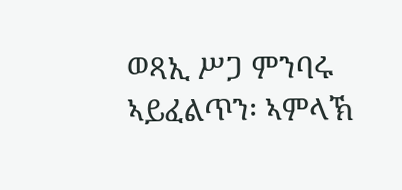ወጻኢ ሥጋ ምንባሩ ኣይፈልጥን፡ ኣምላኽ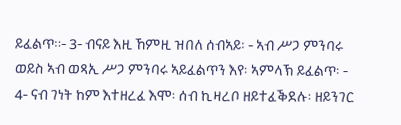ይፈልጥ።- 3- ብናይ እዚ ኸምዚ ዝበለ ሰብኣይ፡ - ኣብ ሥጋ ምንባሩ ወይስ ኣብ ወጻኢ ሥጋ ምንባሩ ኣይፈልጥን እየ፡ ኣምላኽ ይፈልጥ፡ - 4- ናብ ገነት ከም እተዘረፈ እሞ፡ ሰብ ኪዛረቦ ዘይተፈቕደሉ፡ ዘይንገር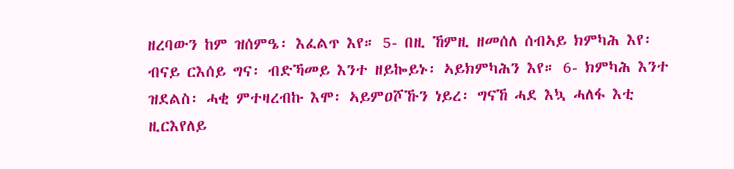ዘረባውን ከም ዝሰምዔ፡ እፈልጥ እየ። 5- በዚ ኸምዚ ዘመሰለ ሰብኣይ ክምካሕ እየ፡ ብናይ ርእሰይ ግና፡ ብድኻመይ እንተ ዘይኰይኑ፡ ኣይክምካሕን እየ። 6- ክምካሕ እንተ ዝደልስ፡ ሓቂ ምተዛረብኩ እሞ፡ ኣይምዐሾኹን ነይረ፡ ግናኸ ሓደ እኳ ሓለፋ እቲ ዚርእየለይ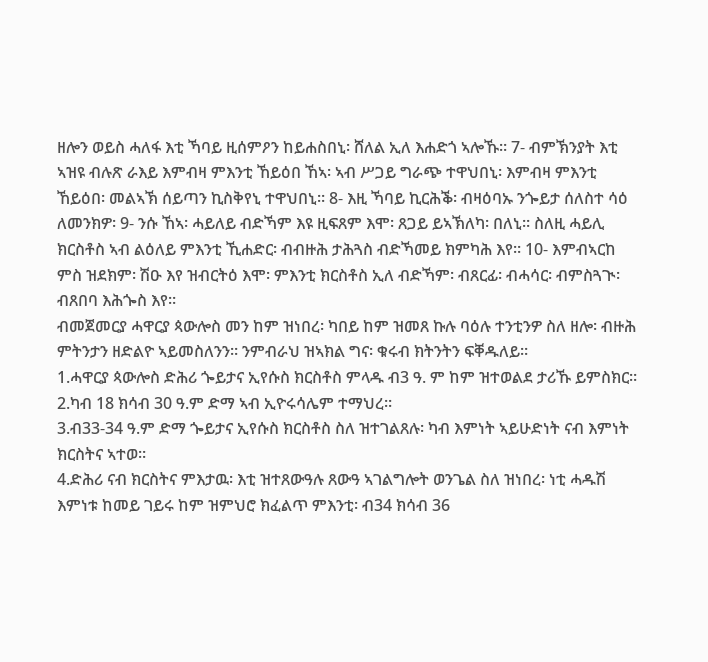ዘሎን ወይስ ሓለፋ እቲ ኻባይ ዚሰምዖን ከይሐስበኒ፡ ሸለል ኢለ እሐድጎ ኣሎኹ። 7- ብምኽንያት እቲ ኣዝዩ ብሉጽ ራእይ እምብዛ ምእንቲ ኸይዕበ ኸኣ፡ ኣብ ሥጋይ ግራጭ ተዋህበኒ፡ እምብዛ ምእንቲ ኸይዕበ፡ መልኣኽ ሰይጣን ኪስቅየኒ ተዋህበኒ። 8- እዚ ኻባይ ኪርሕቕ፡ ብዛዕባኡ ንጐይታ ሰለስተ ሳዕ ለመንክዎ፡ 9- ንሱ ኸኣ፡ ሓይለይ ብድኻም እዩ ዚፍጸም እሞ፡ ጸጋይ ይኣኽለካ፡ በለኒ። ስለዚ ሓይሊ ክርስቶስ ኣብ ልዕለይ ምእንቲ ኺሐድር፡ ብብዙሕ ታሕጓስ ብድኻመይ ክምካሕ እየ። 10- እምብኣርከ ምስ ዝደክም፡ ሽዑ እየ ዝብርትዕ እሞ፡ ምእንቲ ክርስቶስ ኢለ ብድኻም፡ ብጸርፊ፡ ብሓሳር፡ ብምስጓጒ፡ ብጸበባ እሕጐስ እየ።
ብመጀመርያ ሓዋርያ ጳውሎስ መን ከም ዝነበረ፡ ካበይ ከም ዝመጸ ኩሉ ባዕሉ ተንቲንዎ ስለ ዘሎ፡ ብዙሕ ምትንታን ዘድልዮ ኣይመስለንን። ንምብራህ ዝኣክል ግና፡ ቁሩብ ክትንትን ፍቐዱለይ።
1.ሓዋርያ ጳውሎስ ድሕሪ ጐይታና ኢየሱስ ክርስቶስ ምላዱ ብ3 ዓ. ም ከም ዝተወልደ ታሪኹ ይምስክር።
2.ካብ 18 ክሳብ 30 ዓ.ም ድማ ኣብ ኢዮሩሳሌም ተማህረ።
3.ብ33-34 ዓ.ም ድማ ጐይታና ኢየሱስ ክርስቶስ ስለ ዝተገልጸሉ፡ ካብ እምነት ኣይሁድነት ናብ እምነት ክርስትና ኣተወ።
4.ድሕሪ ናብ ክርስትና ምእታዉ፡ እቲ ዝተጸውዓሉ ጸውዓ ኣገልግሎት ወንጌል ስለ ዝነበረ፡ ነቲ ሓዱሽ እምነቱ ከመይ ገይሩ ከም ዝምህሮ ክፈልጥ ምእንቲ፡ ብ34 ክሳብ 36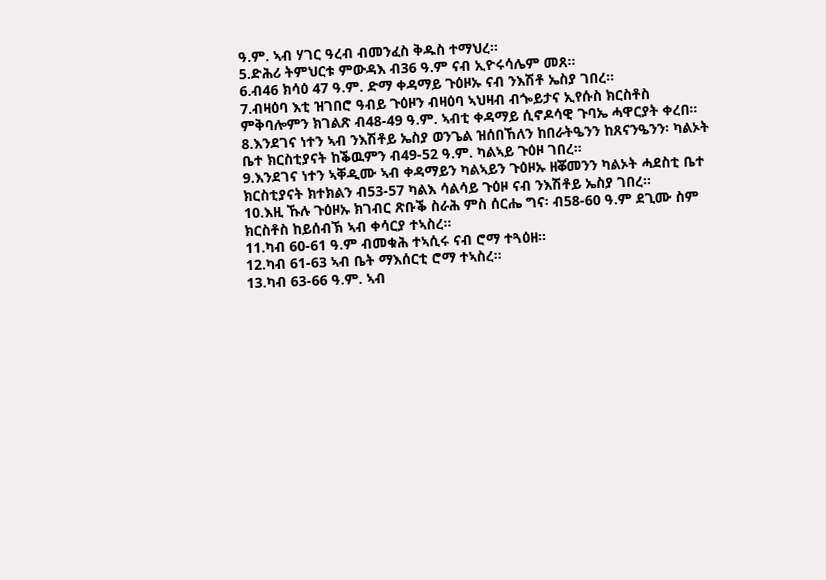ዓ.ም. ኣብ ሃገር ዓረብ ብመንፈስ ቅዱስ ተማህረ።
5.ድሕሪ ትምህርቱ ምውዳእ ብ36 ዓ.ም ናብ ኢዮሩሳሌም መጸ።
6.ብ46 ክሳዕ 47 ዓ.ም. ድማ ቀዳማይ ጉዕዞኡ ናብ ንእሽቶ ኤስያ ገበረ።
7.ብዛዕባ እቲ ዝገበሮ ዓብይ ጉዕዞን ብዛዕባ ኣህዛብ ብጐይታና ኢየሱስ ክርስቶስ ምቅባሎምን ክገልጽ ብ48-49 ዓ.ም. ኣብቲ ቀዳማይ ሲኖዶሳዊ ጉባኤ ሓዋርያት ቀረበ።
8.እንደገና ነተን ኣብ ንእሽቶይ ኤስያ ወንጌል ዝሰበኸለን ከበራትዔንን ከጸናንዔንን፡ ካልኦት ቤተ ክርስቲያናት ከቕዉምን ብ49-52 ዓ.ም. ካልኣይ ጉዕዞ ገበረ።
9.እንደገና ነተን ኣቐዲሙ ኣብ ቀዳማይን ካልኣይን ጉዕዞኡ ዘቖመንን ካልኦት ሓደስቲ ቤተ ክርስቲያናት ክተክልን ብ53-57 ካልእ ሳልሳይ ጉዕዞ ናብ ንእሽቶይ ኤስያ ገበረ።
10.እዚ ኹሉ ጉዕዞኡ ክገብር ጽቡቕ ስራሕ ምስ ሰርሔ ግና፡ ብ58-60 ዓ.ም ደጊሙ ስም ክርስቶስ ከይሰብኽ ኣብ ቀሳርያ ተኣስረ።
11.ካብ 60-61 ዓ.ም ብመቁሕ ተኣሲሩ ናብ ሮማ ተጓዕዘ።
12.ካብ 61-63 ኣብ ቤት ማእሰርቲ ሮማ ተኣስረ።
13.ካብ 63-66 ዓ.ም. ኣብ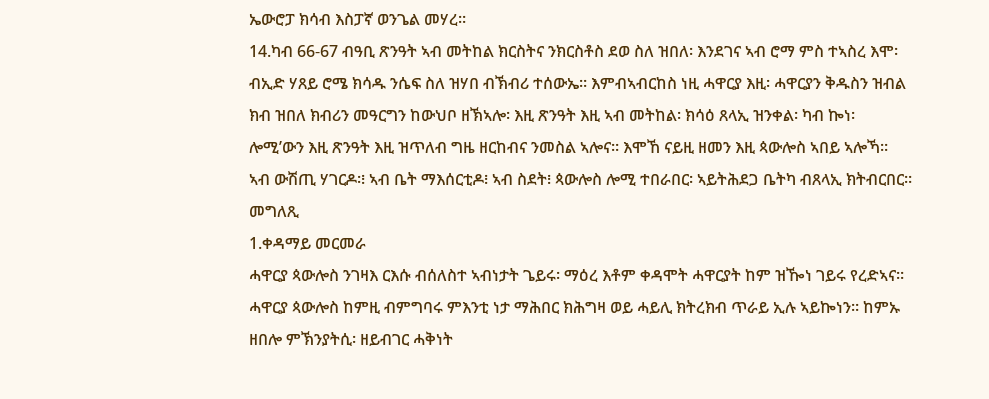ኤውሮፓ ክሳብ እስፓኛ ወንጌል መሃረ።
14.ካብ 66-67 ብዓቢ ጽንዓት ኣብ መትከል ክርስትና ንክርስቶስ ደወ ስለ ዝበለ፡ እንደገና ኣብ ሮማ ምስ ተኣስረ እሞ፡ ብኢድ ሃጸይ ሮሜ ክሳዱ ንሴፍ ስለ ዝሃበ ብኽብሪ ተሰውኤ። እምብኣብርከስ ነዚ ሓዋርያ እዚ፡ ሓዋርያን ቅዱስን ዝብል ክብ ዝበለ ክብሪን መዓርግን ከውህቦ ዘኽኣሎ፡ እዚ ጽንዓት እዚ ኣብ መትከል፡ ክሳዕ ጸላኢ ዝንቀል፡ ካብ ኰነ፡ ሎሚ’ውን እዚ ጽንዓት እዚ ዝጥለብ ግዜ ዘርከብና ንመስል ኣሎና። እሞኸ ናይዚ ዘመን እዚ ጳውሎስ ኣበይ ኣሎኻ። ኣብ ውሽጢ ሃገርዶ፡፧ ኣብ ቤት ማእሰርቲዶ፧ ኣብ ስደት፧ ጳውሎስ ሎሚ ተበራበር፡ ኣይትሕደጋ ቤትካ ብጸላኢ ክትብርበር።
መግለጺ
1.ቀዳማይ መርመራ
ሓዋርያ ጳውሎስ ንገዛእ ርእሱ ብሰለስተ ኣብነታት ጌይሩ፡ ማዕረ እቶም ቀዳሞት ሓዋርያት ከም ዝዀነ ገይሩ የረድኣና። ሓዋርያ ጳውሎስ ከምዚ ብምግባሩ ምእንቲ ነታ ማሕበር ክሕግዛ ወይ ሓይሊ ክትረክብ ጥራይ ኢሉ ኣይኰነን። ከምኡ ዘበሎ ምኽንያትሲ፡ ዘይብገር ሓቅነት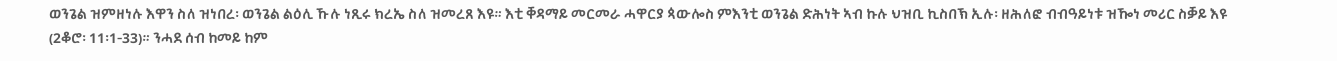ወንጌል ዝምዘነሉ እዋን ስለ ዝነበረ፡ ወንጌል ልዕሊ ኹሉ ነጺሩ ክረኤ ስለ ዝመረጸ እዩ። እቲ ቐዳማይ መርመራ ሓዋርያ ጳውሎስ ምእንቲ ወንጌል ድሕነት ኣብ ኩሉ ህዝቢ ኪስበኽ ኢሉ፡ ዘሕለፎ ብብዓይነቱ ዝዀነ መሪር ስቓይ እዩ (2ቆሮ፡ 11፡1-33)። ንሓደ ሰብ ከመይ ከም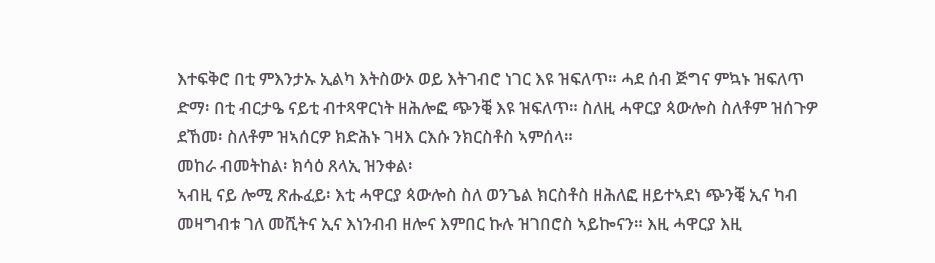እተፍቅሮ በቲ ምእንታኡ ኢልካ እትስውኦ ወይ እትገብሮ ነገር እዩ ዝፍለጥ። ሓደ ሰብ ጅግና ምኳኑ ዝፍለጥ ድማ፡ በቲ ብርታዔ ናይቲ ብተጻዋርነት ዘሕሎፎ ጭንቒ እዩ ዝፍለጥ። ስለዚ ሓዋርያ ጳውሎስ ስለቶም ዝሰጉዎ ደኸመ፡ ስለቶም ዝኣሰርዎ ክድሕኑ ገዛእ ርእሱ ንክርስቶስ ኣምሰላ።
መከራ ብመትከል፡ ክሳዕ ጸላኢ ዝንቀል፡
ኣብዚ ናይ ሎሚ ጽሑፈይ፡ እቲ ሓዋርያ ጳውሎስ ስለ ወንጌል ክርስቶስ ዘሕለፎ ዘይተኣደነ ጭንቒ ኢና ካብ መዛግብቱ ገለ መሺትና ኢና እነንብብ ዘሎና እምበር ኩሉ ዝገበሮስ ኣይኰናን። እዚ ሓዋርያ እዚ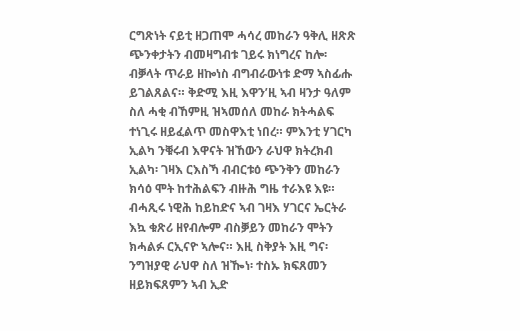ርግጽነት ናይቲ ዘጋጠሞ ሓሳረ መከራን ዓቅሊ ዘጽጽ ጭንቀታትን ብመዛግብቱ ገይሩ ክነግረና ከሎ፡ ብቓላት ጥራይ ዘኰነስ ብግብራውነቱ ድማ ኣስፊሑ ይገልጸልና። ቅድሚ እዚ እዋን’ዚ ኣብ ዛንታ ዓለም ስለ ሓቂ ብኸምዚ ዝኣመሰለ መከራ ክትሓልፍ ተነጊሩ ዘይፈልጥ መስዋእቲ ነበረ። ምእንቲ ሃገርካ ኢልካ ንቑሩብ እዋናት ዝኸውን ራህዋ ክትረክብ ኢልካ፡ ገዛእ ርእስኻ ብብርቱዕ ጭንቅን መከራን ክሳዕ ሞት ከተሕልፍን ብዙሕ ግዜ ተራእዩ እዩ። ብሓጺሩ ነዊሕ ከይከድና ኣብ ገዛእ ሃገርና ኤርትራ እኳ ቁጽሪ ዘየብሎም ብስቓይን መከራን ሞትን ክሓልፉ ርኢናዮ ኣሎና። እዚ ስቅያት እዚ ግና፡ ንግዝያዊ ራህዋ ስለ ዝዀነ፡ ተስኡ ክፍጸመን ዘይክፍጸምን ኣብ ኢድ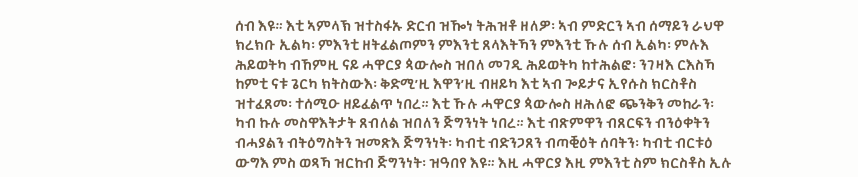ሰብ እዩ። እቲ ኣምላኽ ዝተስፋኡ ድርብ ዝዀነ ትሕዝቶ ዘለዎ፡ ኣብ ምድርን ኣብ ሰማይን ራህዋ ክረክቡ ኢልካ፡ ምእንቲ ዘትፈልጦምን ምእንቲ ጸላእትኻን ምእንቲ ኹሉ ሰብ ኢልካ፡ ምሉእ ሕይወትካ ብኸምዚ ናይ ሓዋርያ ጳውሎስ ዝበለ መገዲ ሕይወትካ ከተሕልፎ፡ ንገዛእ ርእስኻ ከምቲ ናቱ ጌርካ ክትስውእ፡ ቅድሚ’ዚ እዋን’ዚ ብዘይካ እቲ ኣብ ጐይታና ኢየሱስ ክርስቶስ ዝተፈጸመ፡ ተሰሚዑ ዘይፈልጥ ነበረ። እቲ ኹሉ ሓዋርያ ጳውሎስ ዘሕለፎ ጭንቅን መከራን፡ ካብ ኩሉ መስዋእትታት ጸብለል ዝበለን ጅግንነት ነበረ። እቲ ብጽምዋን ብጸርፍን ብንዕቀትን ብሓያልን ብትዕግስትን ዝመጽእ ጅግንነት፡ ካብቲ ብድንጋጸን ብጣቒዕት ሰባትን፡ ካብቲ ብርቱዕ ውግእ ምስ ወጻኻ ዝርከብ ጅግንነት፡ ዝዓበየ እዩ። እዚ ሓዋርያ እዚ ምእንቲ ስም ክርስቶስ ኢሉ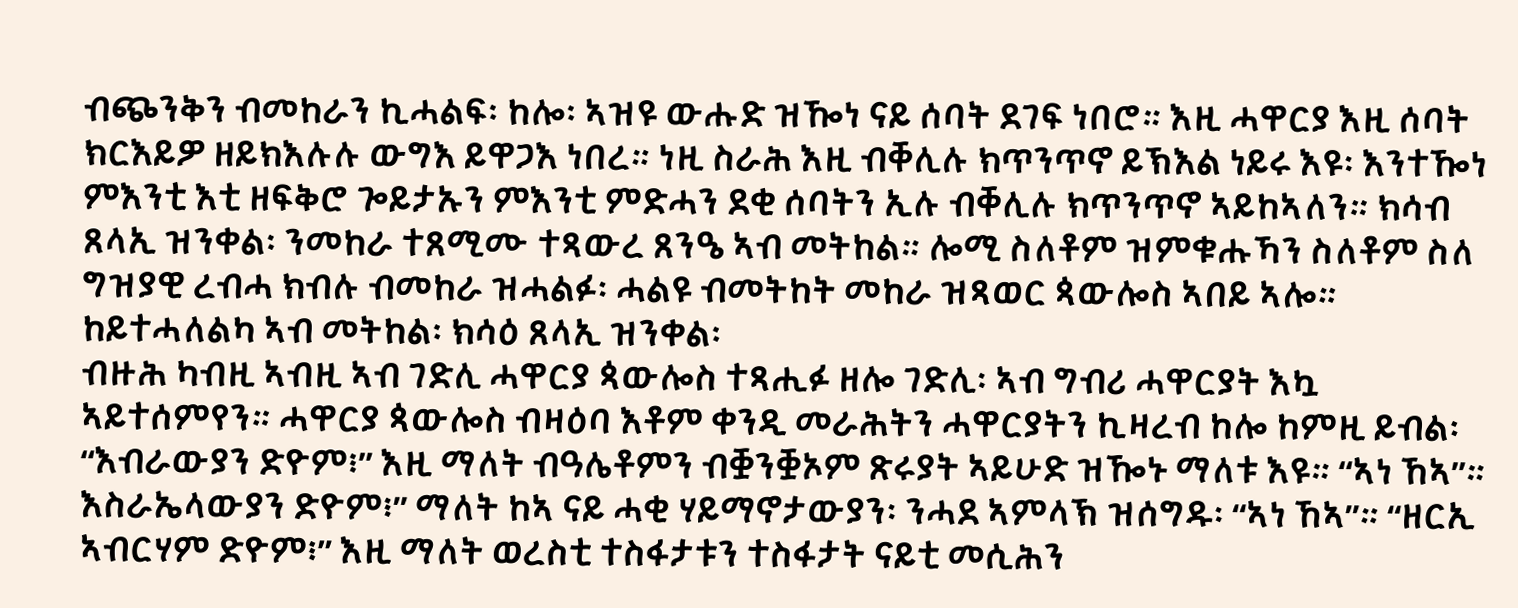ብጭንቅን ብመከራን ኪሓልፍ፡ ከሎ፡ ኣዝዩ ውሑድ ዝዀነ ናይ ሰባት ደገፍ ነበሮ። እዚ ሓዋርያ እዚ ሰባት ክርእይዎ ዘይክእሉሉ ውግእ ይዋጋእ ነበረ። ነዚ ስራሕ እዚ ብቐሊሉ ክጥንጥኖ ይኽእል ነይሩ እዩ፡ እንተዀነ ምእንቲ እቲ ዘፍቅሮ ጐይታኡን ምእንቲ ምድሓን ደቂ ሰባትን ኢሉ ብቐሊሉ ክጥንጥኖ ኣይከኣለን። ክሳብ ጸላኢ ዝንቀል፡ ንመከራ ተጸሚሙ ተጻውረ ጸንዔ ኣብ መትከል። ሎሚ ስለቶም ዝምቁሑኻን ስለቶም ስለ ግዝያዊ ረብሓ ክብሉ ብመከራ ዝሓልፉ፡ ሓልዩ ብመትከት መከራ ዝጻወር ጳውሎስ ኣበይ ኣሎ።
ከይተሓለልካ ኣብ መትከል፡ ክሳዕ ጸላኢ ዝንቀል፡
ብዙሕ ካብዚ ኣብዚ ኣብ ገድሊ ሓዋርያ ጳውሎስ ተጻሒፉ ዘሎ ገድሊ፡ ኣብ ግብሪ ሓዋርያት እኳ ኣይተሰምየን። ሓዋርያ ጳውሎስ ብዛዕባ እቶም ቀንዲ መራሕትን ሓዋርያትን ኪዛረብ ከሎ ከምዚ ይብል፡ “እብራውያን ድዮም፧” እዚ ማለት ብዓሌቶምን ብቛንቛኦም ጽሩያት ኣይሁድ ዝዀኑ ማለቱ እዩ። “ኣነ ኸኣ”። እስራኤላውያን ድዮም፧” ማለት ከኣ ናይ ሓቂ ሃይማኖታውያን፡ ንሓደ ኣምላኽ ዝሰግዱ፡ “ኣነ ኸኣ”። “ዘርኢ ኣብርሃም ድዮም፧” እዚ ማለት ወረስቲ ተስፋታቱን ተስፋታት ናይቲ መሲሕን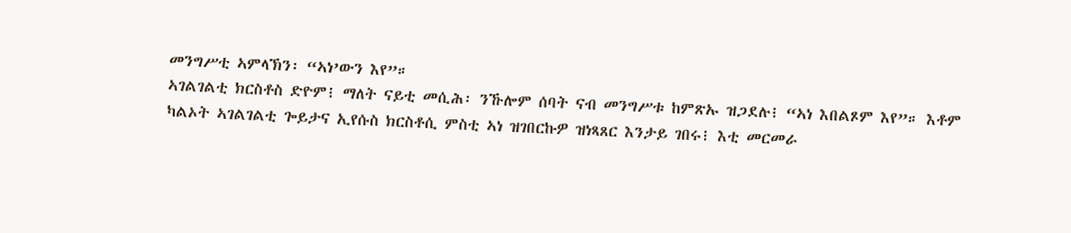መንግሥቲ ኣምላኽን፡ “ኣነ’ውን እየ”።
ኣገልገልቲ ክርስቶስ ድዮም፧ ማለት ናይቲ መሲሕ፡ ንኹሎም ሰባት ናብ መንግሥቱ ከምጽኡ ዝጋደሉ፧ “ኣነ እበልጾም እየ”። እቶም ካልኦት ኣገልገልቲ ጐይታና ኢየሱስ ክርስቶሲ ምስቲ ኣነ ዝገበርኩዎ ዝነጻጸር እንታይ ገበሩ፧ እቲ መርመራ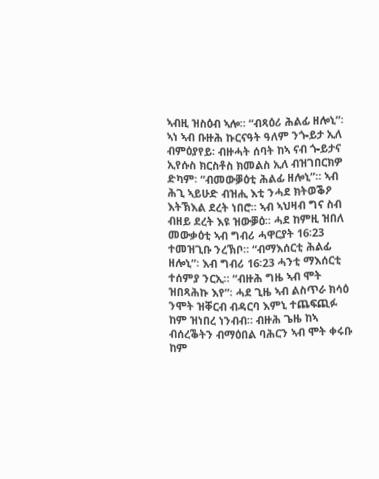ኣብዚ ዝስዕብ ኣሎ። “ብጻዕሪ ሕልፊ ዘሎኒ”፡ ኣነ ኣብ ቡዙሕ ኩርናዓት ዓለም ንጐይታ ኢለ ብምዕያየይ፡ ብዙሓት ሰባት ከኣ ናብ ጐይታና ኢየሱስ ክርስቶስ ክመልስ ኢለ ብዝገበርክዎ ድካም፡ “ብመውቓዕቲ ሕልፊ ዘሎኒ”። ኣብ ሕጊ ኣይሁድ ብዝሒ እቲ ንሓደ ክትወቕዖ እትኽእል ደረት ነበሮ። ኣብ ኣህዛብ ግና ስብ ብዘይ ደረት እዩ ዝውቓዕ። ሓደ ከምዚ ዝበለ መውቃዕቲ ኣብ ግብሪ ሓዋርያት 16፡23 ተመዝጊቡ ንረኽቦ። “ብማእሰርቲ ሕልፊ ዘሎኒ”፡ እብ ግብሪ 16፡23 ሓንቲ ማእሰርቲ ተሰምያ ንርኢ። “ብዙሕ ግዜ ኣብ ሞት ዝበጻሕኩ እየ”፡ ሓደ ጊዜ ኣብ ልስጥራ ክሳዕ ንሞት ዝቐርብ ብዳርባ እምኒ ተጨፍጪፉ ከም ዝነበረ ነንብብ። ብዙሕ ጌዜ ከኣ ብሰረቕትን ብማዕበል ባሕርን ኣብ ሞት ቀሩቡ ከም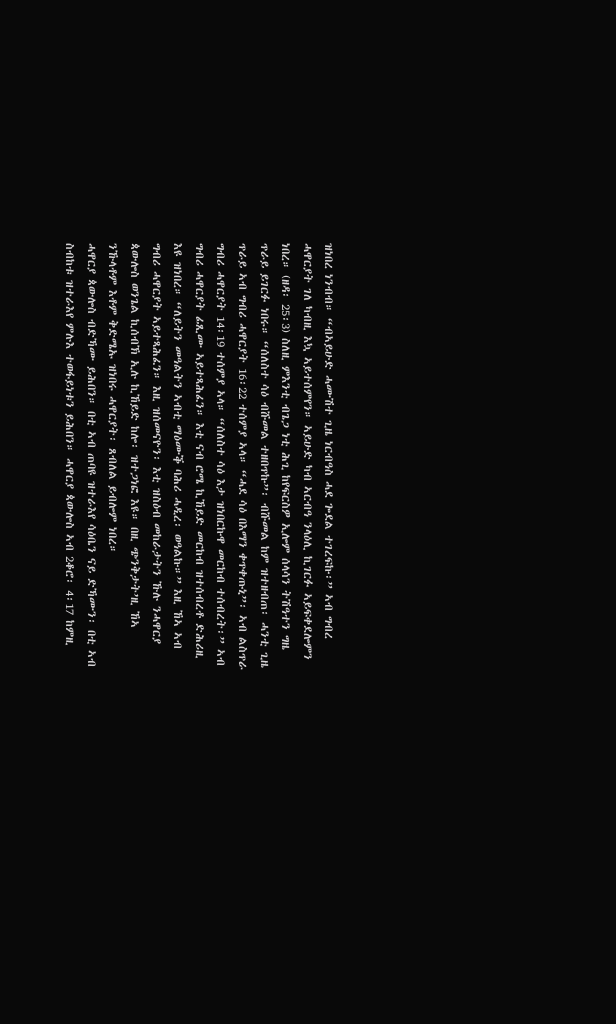ዝነበረ ነንብብ። “ብኣይሁድ ሓሙሽተ ጊዜ ነርብዓስ ሓደ ጐደል ተገረፍኩ፡” ኣብ ግብረ ሓዋርያት ገለ ካብዚ እኳ ኣይተሰምየን። ኣይሁድ ካብ ኣርብዓ ንላዕሊ ኪገርፉ ኣይፍቀደሎምን ነበረ። (ዘዳ፡ 25፡3) ስለዚ ምእንቲ ብጌጋ ነቲ ሕጊ ከየፍርስዎ ኢሎም ሰላሳን ትሽዓተን ግዜ ጥራይ ይገርፉ ነበሩ። “ሰለስተ ሳዕ ብሹመል ተዘበጥኩ”፡ ብሹመል ከም ዝተዘብጠ፡ ሓንቲ ጊዜ ጥራይ ኣብ ግብሪ ሓዋርያት 16፡22 ተሰምያ ኣላ። “ሓደ ሳዕ በእማን ቀጥቀጡኒ”፡ ኣብ ልስጥራ ግብሪ ሓዋርያት 14፡19 ተሰምያ ኣላ። “ሰለስተ ሳዕ እታ ዝነበርኩዋ መርከብ ተሰብረት፡” ኣብ ግብሪ ሓዋርያት ፊጺሙ ኣይተጻሕፈን። እቲ ናብ ሮሜ ኪኸይድ መርከብ ዝተሰብረቶ ድሕሪዚ እዩ ዝነበረ። “ለይትን መዓልትን ኣብቲ ማዕሙቕ ባሕሪ ሓዲረ፡ ወዓልኩ።” እዚ ኸኣ ኣብ ግብሪ ሓዋርያት ኣይተጻሕፈን። እዚ ዝሰመናዮን፡ እቲ ዝስዕብ መከራታትን ኹሉ ንሓዋርያ ጳውሎስ ወንጌል ኪሰብኽ ኢሉ ኪኸይድ ከሎ፡ ዝተጋነፎ እዩ። በዚ ጭንቅታት’ዚ ኸኣ ንኹላቶም እቶም ቅድሜኡ ዝነበሩ ሓዋርያት፡ ጸብለል ይብሎም ነበረ።
ሓዋርያ ጳውሎስ ብድኻሙ ይሕበን። በቲ ኣብ ጠባዩ ዝተራእየ ሳዕቤን ናይ ድኻሙን፡ በቲ ኣብ ስብከቱ ዝተራእየ ምሉእ ተወፋይነቱን ይሕበን። ሓዋርያ ጳውሎስ ኣብ 2ቆሮ፡ 4፡17 ከምዚ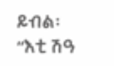ይብል፡ “እቲ ሽዓ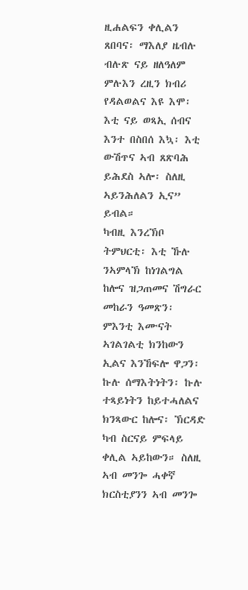ዚሐልፍን ቀሊልን ጸበባና፡ ማእለያ ዜብሉ ብሉጽ ናይ ዘለዓለም ምሉእን ረዚን ክብሪ የዳልወልና እዩ እሞ፡ እቲ ናይ ወጻኢ ሰብና እንተ በስበሰ እኳ፡ እቲ ውሽጥና ኣብ ጸጽባሕ ይሕደስ ኣሎ፡ ስለዚ ኣይንሕለልን ኢና” ይብል።
ካብዚ እንረኽቦ ትምህርቲ፡ እቲ ኹሉ ንኣምላኽ ከነገልግል ከሎና ዝጋጠመና ሽግራር መከራን ዓመጽን፡ ምእንቲ እሙናት ኣገልገልቲ ክንከውን ኢልና እንኸፍሎ ዋጋን፡ ኩሉ ሰማእትነትን፡ ኩሉ ተጻይነትን ከይተሓለልና ክንጻውር ከሎና፡ ኽርዳድ ካብ ስርናይ ምፍላይ ቀሊል ኣይከውን። ስለዚ ኣብ መንጐ ሓቀኛ ክርስቲያንን ኣብ መንጐ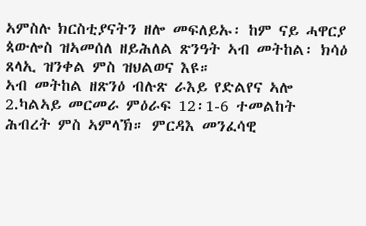ኣምስሉ ክርስቲያናትን ዘሎ መፍለይኡ፡ ከም ናይ ሓዋርያ ጳውሎስ ዝኣመሰለ ዘይሕለል ጽንዓት ኣብ መትከል፡ ክሳዕ ጸላኢ ዝንቀል ምስ ዝህልወና እዩ።
ኣብ መትከል ዘጽንዕ ብሉጽ ራእይ የድልየና ኣሎ
2.ካልኣይ መርመራ ምዕራፍ 12፡1-6 ተመልከት
ሕብረት ምስ ኣምላኽ። ምርዳእ መንፈሳዊ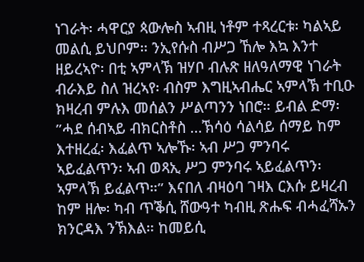ነገራት፡ ሓዋርያ ጳውሎስ ኣብዚ ነቶም ተጻረርቱ፡ ካልኣይ መልሲ ይህቦም። ንኢየሱስ ብሥጋ ኸሎ እኳ እንተ ዘይረኣዮ፡ በቲ ኣምላኽ ዝሃቦ ብሉጽ ዘለዓለማዊ ነገራት ብራእይ ስለ ዝረኣየ፡ ብስም እግዚኣብሔር ኣምላኽ ተቢዑ ክዛረብ ምሉእ መሰልን ሥልጣንን ነበሮ። ይብል ድማ፡ ”ሓደ ሰብኣይ ብክርስቶስ …ኽሳዕ ሳልሳይ ሰማይ ከም እተዘረፈ፡ እፈልጥ ኣሎኹ፡ ኣብ ሥጋ ምንባሩ ኣይፈልጥን፡ ኣብ ወጻኢ ሥጋ ምንባሩ ኣይፈልጥን፡ ኣምላኽ ይፈልጥ።” እናበለ ብዛዕባ ገዛእ ርእሱ ይዛረብ ከም ዘሎ፡ ካብ ጥቕሲ ሸውዓተ ካብዚ ጽሑፍ ብሓፈሻኡን ክንርዳእ ንኽእል። ከመይሲ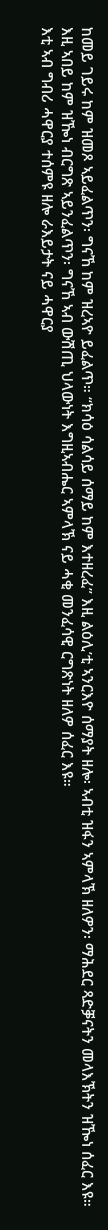ከመይ ገይሩ ከም ዝመጾ ኣይፈልጥን፡ ግናኸ ከም ዝረኣዮ ይፈልጥ። “ክሳዕ ሳልሳይ ሰማይ ከም እተዘረፈ” እዚ ልዕሊ’ቲ ኣንርእዮ ሰማያት ዘሎ፡ ኣብቲ ዝፋን ኣምላኽ ዘለዎን፡ ማሕደር ጻድቓናትን መላእኽትን ዝዀነ ሰፈር እዩ። እዚ ኣበይ ከም ዝዀነ ብርግጽ ኣይንፈልጥን፡ ግናኸ ኣብ ውሽጢ ህላውነት እግዚኣብሔር ኣምላኽ ናይ ሓቂ መንፈሳዊ ርግጽነት ዘለዎ ሰፈር እዩ።
እቲ ኣብ ግብሪ ሓዋርያ ተሰምዩ ዘሎ ራእይታት ናይ ሓዋርያ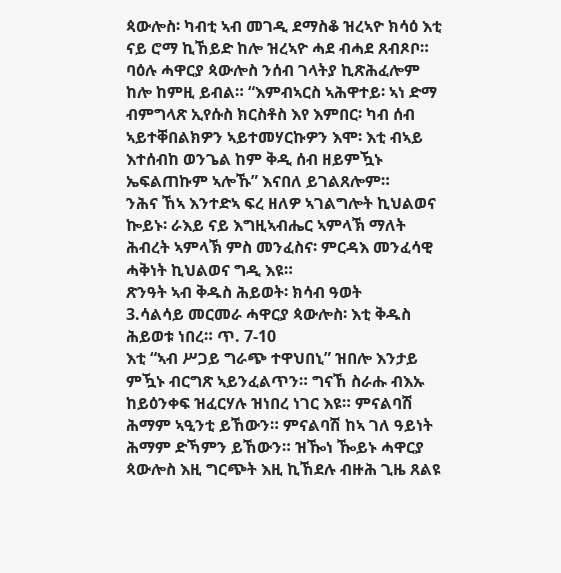ጳውሎስ፡ ካብቲ ኣብ መገዲ ደማስቆ ዝረኣዮ ክሳዕ እቲ ናይ ሮማ ኪኸይድ ከሎ ዝረኣዮ ሓደ ብሓደ ጸብጾቦ። ባዕሉ ሓዋርያ ጳውሎስ ንሰብ ገላትያ ኪጽሕፈሎም ከሎ ከምዚ ይብል። “እምብኣርስ ኣሕዋተይ፡ ኣነ ድማ ብምግላጽ ኢየሱስ ክርስቶስ እየ እምበር፡ ካብ ሰብ ኣይተቐበልክዎን ኣይተመሃርኩዎን እሞ፡ እቲ ብኣይ እተሰብከ ወንጌል ከም ቅዲ ሰብ ዘይምዃኑ ኤፍልጠኩም ኣሎኹ” እናበለ ይገልጸሎም።
ንሕና ኸኣ እንተድኣ ፍረ ዘለዎ ኣገልግሎት ኪህልወና ኰይኑ፡ ራእይ ናይ እግዚኣብሔር ኣምላኽ ማለት ሕብረት ኣምላኽ ምስ መንፈስና፡ ምርዳእ መንፈሳዊ ሓቅነት ኪህልወና ግዲ እዩ።
ጽንዓት ኣብ ቅዱስ ሕይወት፡ ክሳብ ዓወት
3.ሳልሳይ መርመራ ሓዋርያ ጳውሎስ፡ እቲ ቅዱስ ሕይወቱ ነበረ። ጥ. 7-10
እቲ “ኣብ ሥጋይ ግራጭ ተዋህበኒ” ዝበሎ እንታይ ምዃኑ ብርግጽ ኣይንፈልጥን። ግናኸ ስራሑ ብእኡ ከይዕንቀፍ ዝፈርሃሉ ዝነበረ ነገር እዩ። ምናልባሽ ሕማም ኣዒንቲ ይኸውን። ምናልባሽ ከኣ ገለ ዓይነት ሕማም ድኻምን ይኸውን። ዝዀነ ዀይኑ ሓዋርያ ጳውሎስ እዚ ግርጭት እዚ ኪኸደሉ ብዙሕ ጊዜ ጸልዩ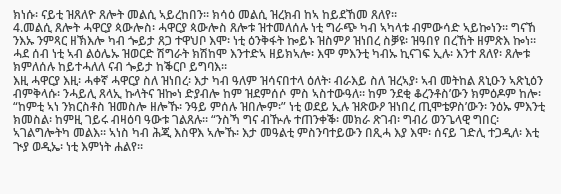ክነሱ፡ ናይቲ ዝጸለዮ ጸሎት መልሲ ኣይረከበን። ክሳዕ መልሲ ዝረክብ ከኣ ከይደኸመ ጸለየ።
4.መልሲ ጸሎት ሓዋርያ ጳውሎስ፡ ሓዋርያ ጳውሎስ ጸሎቱ ዝተመለሰሉ ነቲ ግራጭ ካብ ኣካላቱ ብምውሳድ ኣይኰነን። ግናኸ ንእኡ ንምጻር ዘኽእሎ ካብ ጐይታ ጸጋ ተዋህቦ እሞ፡ ነቲ ዕንቅፋት ኰይኑ ዝስምዖ ዝነበረ ስቓዩ፡ ዝዓበየ በረኸት ዘምጽእ ኰነ። ሓደ ሰብ ነቲ ኣብ ልዕሌኡ ዝወርድ ሽግራት ክሽከሞ እንተድኣ ዘይክኣሎ፡ እሞ ምእንቲ ካብኡ ኪናገፍ ኢሉ፡ እንተ ጸለየ፡ ጸሎቱ ክምለሰሉ ከይተሓለለ ናብ ጐይታ ከቕርቦ ይግባእ።
እዚ ሓዋርያ እዚ፡ ሓቀኛ ሓዋርያ ስለ ዝነበረ፡ እታ ካብ ዓለም ዝሳናበተላ ዕለት፡ ብራእይ ስለ ዝረኣያ፡ ኣብ መትከል ጸኒዑን ኣጽኒዕን ብምቅላሱ፡ ንሓይሊ ጸላኢ ኩላትና ዝኰነ ድያብሎ ከም ዝደምሰሶ ምስ ኣስተውዓለ። ከም ንደቂ ቆረንቶስ’ውን ክምዕዶም ከሎ፡ “ከምቲ ኣነ ንክርስቶስ ዝመስሎ ዘሎኹ፡ ንዓይ ምሰሉ ዝበሎም፡” ነቲ ወደይ ኢሉ ዝጽውዖ ዝነበረ ጢሞቴዎስ’ውን፡ ንዕኡ ምእንቲ ክመስል፡ ከምዚ ገይሩ ብዛዕባ ዓውቱ ገልጸሉ። “ንስኻ ግና ብዂሉ ተጠንቀቕ፡ መክራ ጽገብ፡ ግብሪ ወንጌላዊ ግበር፡ ኣገልግሎትካ መልእ። ኣነስ ካብ ሕጂ እስዋእ ኣሎኹ፡ እታ መዓልቲ ምስንባተይውን በጺሓ እያ እሞ፡ ሰናይ ገድሊ ተጋዲለ፡ እቲ ጒያ ወዲኤ፡ ነቲ እምነት ሐልየ።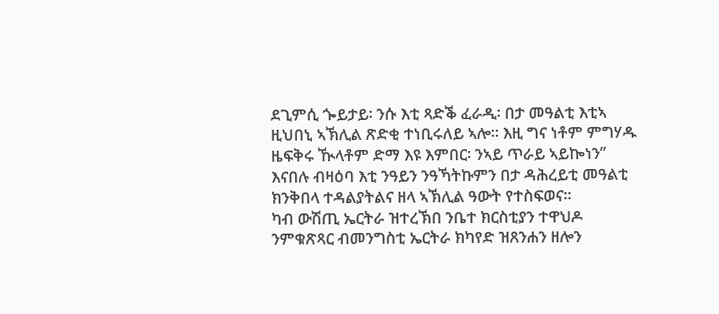ደጊምሲ ጐይታይ፡ ንሱ እቲ ጻድቕ ፈራዲ፡ በታ መዓልቲ እቲኣ ዚህበኒ ኣኽሊል ጽድቂ ተነቢሩለይ ኣሎ። እዚ ግና ነቶም ምግሃዱ ዜፍቅሩ ዂላቶም ድማ እዩ እምበር፡ ንኣይ ጥራይ ኣይኰነን” እናበሉ ብዛዕባ እቲ ንዓይን ንዓኻትኩምን በታ ዳሕረይቲ መዓልቲ ክንቅበላ ተዳልያትልና ዘላ ኣኽሊል ዓውት የተስፍወና።
ካብ ውሽጢ ኤርትራ ዝተረኽበ ንቤተ ክርስቲያን ተዋህዶ ንምቁጽጻር ብመንግስቲ ኤርትራ ክካየድ ዝጸንሐን ዘሎን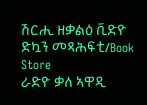ሽርሒ ዘቃልዕ ቪድዮ
ድኳን መጻሕፍቲ/Book Store
ራድዮ ቃለ ኣዋዲ